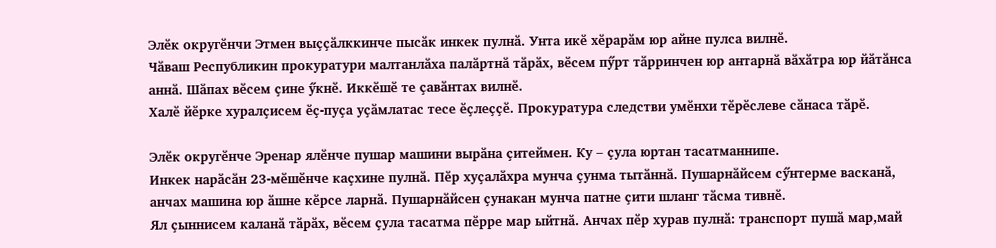Элӗк округӗнчи Этмен выҫҫӑлккинче пысӑк инкек пулнӑ. Унта икӗ хӗрарӑм юр айне пулса вилнӗ.
Чӑваш Республикин прокуратури малтанлӑха палӑртнӑ тӑрӑх, вӗсем пӳрт тӑрринчен юр антарнӑ вӑхӑтра юр йӑтӑнса аннӑ. Шӑпах вӗсем ҫине ӳкнӗ. Иккӗшӗ те ҫавӑнтах вилнӗ.
Халӗ йӗрке хуралҫисем ӗҫ-пуҫа уҫӑмлатас тесе ӗҫлеҫҫӗ. Прокуратура следстви умӗнхи тӗрӗслеве сӑнаса тӑрӗ.

Элӗк округӗнче Эренар ялӗнче пушар машини вырӑна ҫитеймен. Ку – ҫула юртан тасатманнипе.
Инкек нарӑсӑн 23-мӗшӗнче каҫхине пулнӑ. Пӗр хуҫалӑхра мунча ҫунма тытӑннӑ. Пушарнӑйсем сӳнтерме васканӑ, анчах машина юр ӑшне кӗрсе ларнӑ. Пушарнӑйсен ҫунакан мунча патне ҫити шланг тӑсма тивнӗ.
Ял ҫыннисем каланӑ тӑрӑх, вӗсем ҫула тасатма пӗрре мар ыйтнӑ. Анчах пӗр хурав пулнӑ: транспорт пушӑ мар,май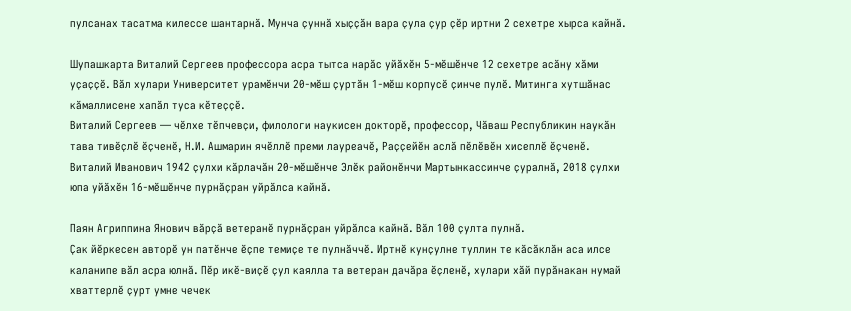пулсанах тасатма килессе шантарнӑ. Мунча ҫуннӑ хыҫҫӑн вара ҫула ҫур ҫӗр иртни 2 сехетре хырса кайнӑ.

Шупашкарта Виталий Сергеев профессора асра тытса нарӑс уйӑхӗн 5-мӗшӗнче 12 сехетре асӑну хӑми уҫаҫҫӗ. Вӑл хулари Университет урамӗнчи 20-мӗш ҫуртӑн 1-мӗш корпуcӗ ҫинче пулӗ. Митинга хутшӑнас кӑмаллисене хапӑл туса кӗтеҫҫӗ.
Виталий Сергеев — чӗлхе тӗпчевҫи, филологи наукисен докторӗ, профессор, Чӑваш Республикин наукӑн тава тивӗҫлӗ ӗҫченӗ, Н.И. Ашмарин ячӗллӗ преми лауреачӗ, Раҫҫейӗн аслӑ пӗлӗвӗн хисеплӗ ӗҫченӗ.
Виталий Иванович 1942 ҫулхи кӑрлачӑн 20-мӗшӗнче Элӗк районӗнчи Мартынкассинче ҫуралнӑ, 2018 ҫулхи юпа уйӑхӗн 16-мӗшӗнче пурнӑҫран уйрӑлса кайнӑ.

Паян Агриппина Янович вӑрҫӑ ветеранӗ пурнӑҫран уйрӑлса кайнӑ. Вӑл 100 ҫулта пулнӑ.
Ҫак йӗркесен авторӗ ун патӗнче ӗҫпе темиҫе те пулнӑччӗ. Иртнӗ кунҫулне туллин те кӑсӑклӑн аса илсе каланипе вӑл асра юлнӑ. Пӗр икӗ-виҫӗ ҫул каялла та ветеран дачӑра ӗҫленӗ, хулари хӑй пурӑнакан нумай хваттерлӗ ҫурт умне чечек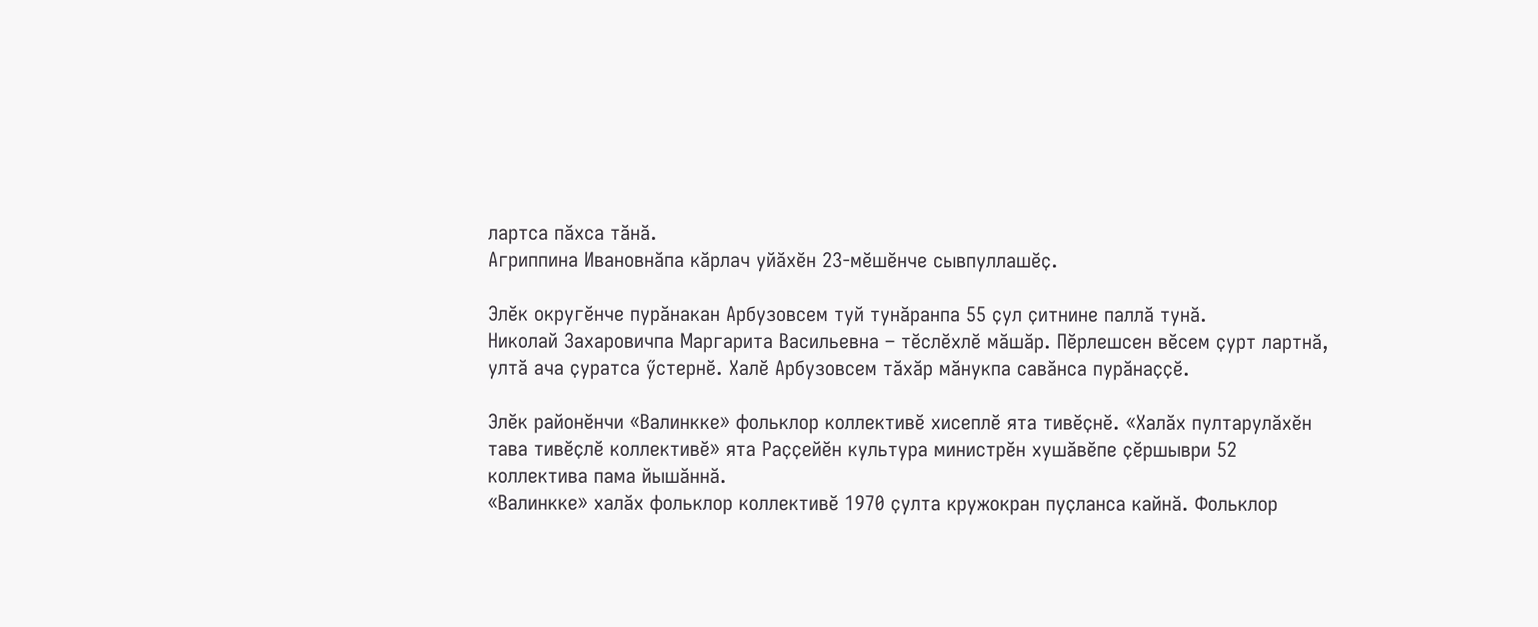лартса пӑхса тӑнӑ.
Агриппина Ивановнӑпа кӑрлач уйӑхӗн 23-мӗшӗнче сывпуллашӗҫ.

Элӗк округӗнче пурӑнакан Арбузовсем туй тунӑранпа 55 ҫул ҫитнине паллӑ тунӑ.
Николай Захаровичпа Маргарита Васильевна – тӗслӗхлӗ мӑшӑр. Пӗрлешсен вӗсем ҫурт лартнӑ, ултӑ ача ҫуратса ӳстернӗ. Халӗ Арбузовсем тӑхӑр мӑнукпа савӑнса пурӑнаҫҫӗ.

Элӗк районӗнчи «Валинкке» фольклор коллективӗ хисеплӗ ята тивӗҫнӗ. «Халӑх пултарулӑхӗн тава тивӗҫлӗ коллективӗ» ята Раҫҫейӗн культура министрӗн хушӑвӗпе ҫӗршыври 52 коллектива пама йышӑннӑ.
«Валинкке» халӑх фольклор коллективӗ 1970 ҫулта кружокран пуҫланса кайнӑ. Фольклор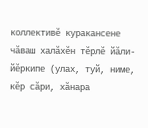коллективӗ куракансене чӑваш халӑхӗн тӗрлӗ йӑли-йӗркипе (улах, туй, ниме, кӗр сӑри, хӑнара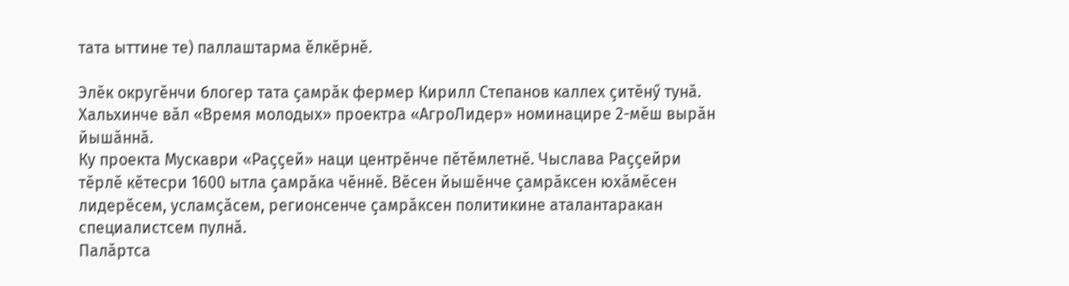тата ыттине те) паллаштарма ӗлкӗрнӗ.

Элӗк округӗнчи блогер тата ҫамрӑк фермер Кирилл Степанов каллех ҫитӗнӳ тунӑ. Хальхинче вӑл «Время молодых» проектра «АгроЛидер» номинацире 2-мӗш вырӑн йышӑннӑ.
Ку проекта Мускаври «Раҫҫей» наци центрӗнче пӗтӗмлетнӗ. Чыслава Раҫҫейри тӗрлӗ кӗтесри 1600 ытла ҫамрӑка чӗннӗ. Вӗсен йышӗнче ҫамрӑксен юхӑмӗсен лидерӗсем, усламҫӑсем, регионсенче ҫамрӑксен политикине аталантаракан специалистсем пулнӑ.
Палӑртса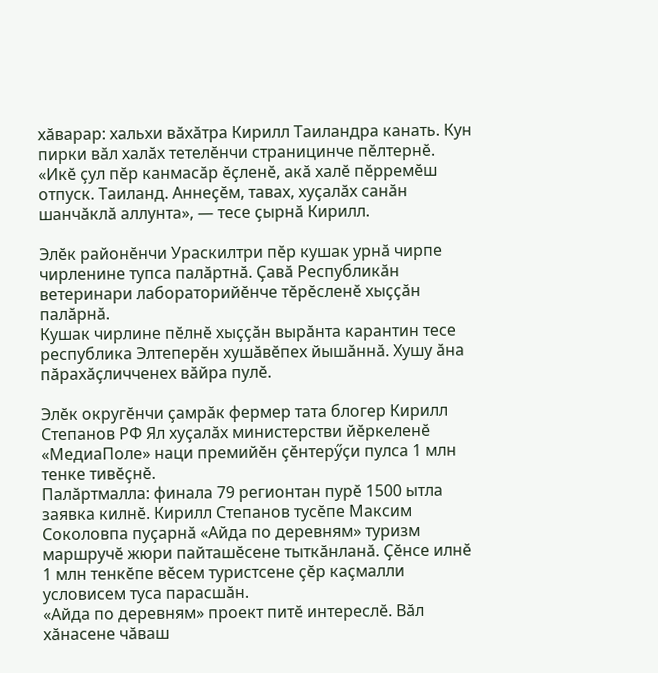хӑварар: хальхи вӑхӑтра Кирилл Таиландра канать. Кун пирки вӑл халӑх тетелӗнчи страницинче пӗлтернӗ. «Икӗ ҫул пӗр канмасӑр ӗҫленӗ, акӑ халӗ пӗрремӗш отпуск. Таиланд. Аннеҫӗм, тавах, хуҫалӑх санӑн шанчӑклӑ аллунта», — тесе ҫырнӑ Кирилл.

Элӗк районӗнчи Ураскилтри пӗр кушак урнӑ чирпе чирленине тупса палӑртнӑ. Ҫавӑ Республикӑн ветеринари лабораторийӗнче тӗрӗсленӗ хыҫҫӑн палӑрнӑ.
Кушак чирлине пӗлнӗ хыҫҫӑн вырӑнта карантин тесе республика Элтеперӗн хушӑвӗпех йышӑннӑ. Хушу ӑна пӑрахӑҫличченех вӑйра пулӗ.

Элӗк округӗнчи ҫамрӑк фермер тата блогер Кирилл Степанов РФ Ял хуҫалӑх министерстви йӗркеленӗ «МедиаПоле» наци премийӗн ҫӗнтерӳҫи пулса 1 млн тенке тивӗҫнӗ.
Палӑртмалла: финала 79 регионтан пурӗ 1500 ытла заявка килнӗ. Кирилл Степанов тусӗпе Максим Соколовпа пуҫарнӑ «Айда по деревням» туризм маршручӗ жюри пайташӗсене тыткӑнланӑ. Ҫӗнсе илнӗ 1 млн тенкӗпе вӗсем туристсене ҫӗр каҫмалли условисем туса парасшӑн.
«Айда по деревням» проект питӗ интереслӗ. Вӑл хӑнасене чӑваш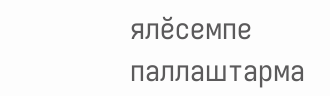ялӗсемпе паллаштарма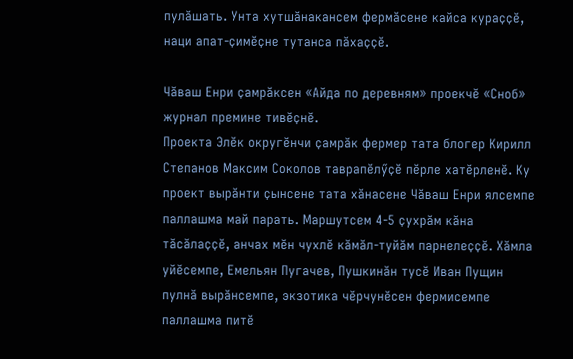пулӑшать. Унта хутшӑнакансем фермӑсене кайса кураҫҫӗ, наци апат-ҫимӗҫне тутанса пӑхаҫҫӗ.

Чӑваш Енри ҫамрӑксен «Айда по деревням» проекчӗ «Сноб» журнал премине тивӗҫнӗ.
Проекта Элӗк округӗнчи ҫамрӑк фермер тата блогер Кирилл Степанов Максим Соколов таврапӗлӳҫӗ пӗрле хатӗрленӗ. Ку проект вырӑнти ҫынсене тата хӑнасене Чӑваш Енри ялсемпе паллашма май парать. Маршутсем 4-5 ҫухрӑм кӑна тӑсӑлаҫҫӗ, анчах мӗн чухлӗ кӑмӑл-туйӑм парнелеҫҫӗ. Хӑмла уйӗсемпе, Емельян Пугачев, Пушкинӑн тусӗ Иван Пущин пулнӑ вырӑнсемпе, экзотика чӗрчунӗсен фермисемпе паллашма питӗ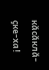кӑсӑклӑ-ҫке-ха!